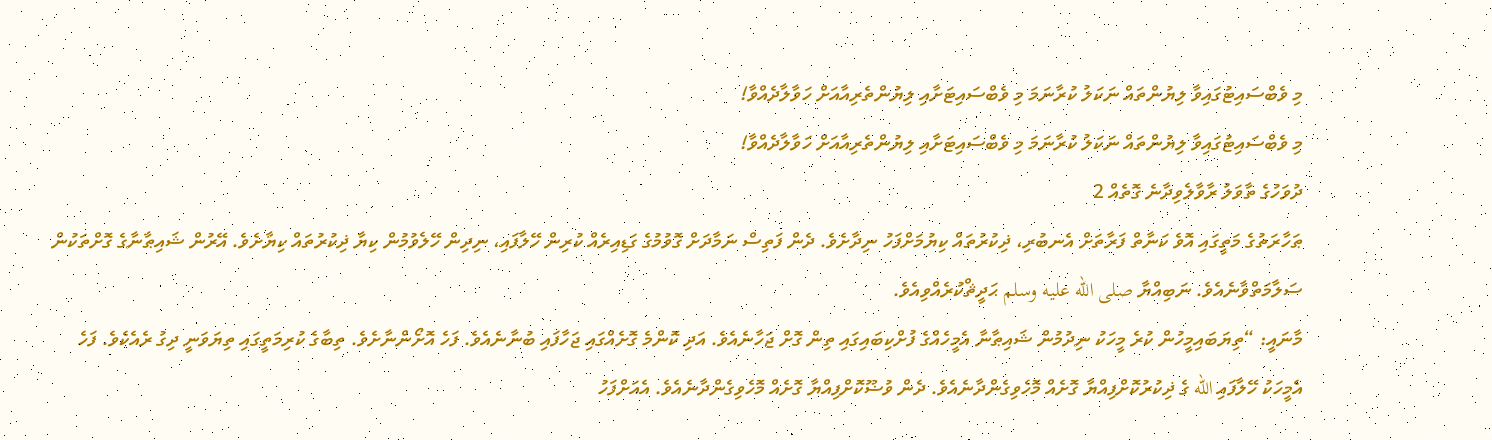މި ވެބްސައިޓުގައިވާ ލިޔުންތައް ނަކަލު ކުރާނަމަ މި ވެބްސައިޓަށާއި ލިޔުންތެރިއާއަށް ހަވާލާދެއްވާ!
މި ވެބްސައިޓުގައިވާ ލިޔުންތައް ނަކަލު ކުރާނަމަ މި ވެބްސައިޓަށާއި ލިޔުންތެރިއާއަށް ހަވާލާދެއްވާ!
ދުވަހުގެ ތާވަލު ރާވާލެވިދާނެ ގޮތެއް 2
ޠަހާރަތުގެ މަތީގައި އޮވެ ކަނާތް ފަރާތަށް އެނބުރި، ޛިކުރުތައް ކިޔުމަށްފަހު ނިދާށެވެ. ދެން ފަތިސް ނަމާދަށް ގޮވުމުގެ ގަޑިއިރެއް ކުރިން ހޭލާފައި، ނިދިން ހޭލެވުމުން ކިޔާ ޛިކުރުތައް ކިޔާށެވެ. އޭރުން ޝައިޠާނާގެ ގޮށްތަކުން ސަލާމަތްވާނެއެވެ. ނަބިއްޔާ صلى الله عليه وسلم ޙަދީޘްކުރެއްވިއެވެ.
މާނައީ: “ތިޔަބައިމީހުން ކުރެ މީހަކު ނިދުމުން ޝައިޠާނާ އެމީހެއްގެ ފުށްކިބައިގައި ތިން ގޮށް ޖަހާނެއެވެ. އަދި ކޮންމެ ގޮށެއްގައި ޖަހާފައި ބުނާނެއެވެ. ފަހެ އޮށޯންނާށެވެ. ތިބާގެ ކުރިމަތީގައި ތިޔަވަނީ ދިގު ރެއެކެވެ. ފަހެ އެމީހަކު ހޭލާފައި الله ގެ ޛިކުރުކޮށްފިއްޔާ ގޮށެއް މޮހެވިގެންދާނެއެވެ. ދެން ވުޟޫކޮށްފިއްޔާ ގޮށެއް މޮހެވިގެންދާނެއެވެ. އެއަށްފަހު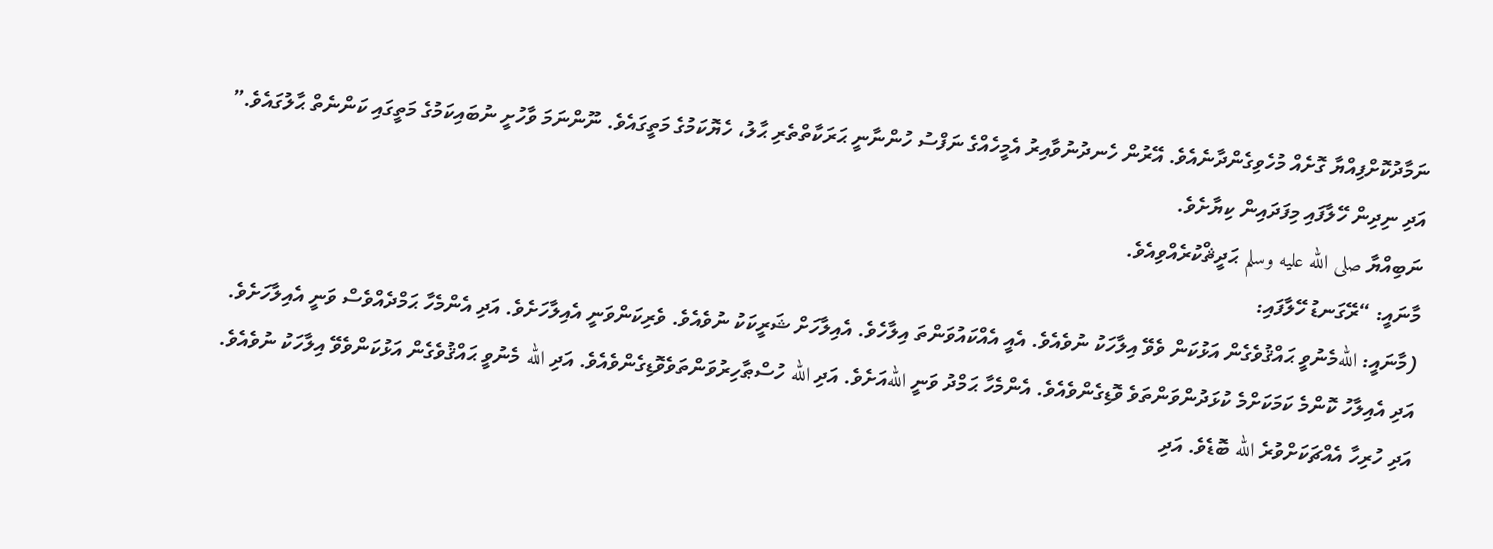ނަމާދުކޮށްފިއްޔާ ގޮށެއް މުހެވިގެންދާނެއެވެ. އޭރުން ހެނދުނުވާއިރު އެމީހެއްގެ ނަފްސު ހުންނާނީ ޙަރަކާތްތެރި ޙާލު، ހެޔޮކަމުގެ މަތީގައެވެ. ނޫންނަމަ ވާހުށީ ނުބައިކަމުގެ މަތީގައި ކަންނެތް ޙާލުގައެވެ.”
އަދި ނިދިން ހޭލާފައި މިފަދައިން ކިޔާށެވެ.
ނަބިއްޔާ صلى الله عليه وسلم ޙަދީޘްކުރެއްވިއެވެ.
މާނައީ: “ރޭގަނޑު ހޭލާފައި:
(މާނައީ: اللهމެނުވީ ޙައްޤުވެގެން އަޅުކަން ވެވޭ އިލާހަކު ނުވެއެވެ. އެއީ އެއްކައުވަންތަ އިލާހެވެ. އެއިލާހަށް ޝަރީކަކު ނުވެއެވެ. ވެރިކަންވަނީ އެއިލާހަށެވެ. އަދި އެންމެހާ ޙަމްދެއްވެސް ވަނީ އެއިލާހަށެވެ. އަދި އެއިލާހު ކޮންމެ ކަމަކަށްމެ ކުޅަދުންވަންތަވެ ވޮޑިގެންވެއެވެ. އެންމެހާ ޙަމްދު ވަނީ اللهއަށެވެ. އަދި الله ހުސްޠާހިރުވަންތަވެވޮޑިގެންވެއެވެ. އަދި الله މެނުވީ ޙައްޤުވެގެން އަޅުކަންވެވޭ އިލާހަކު ނުވެއެވެ.  އަދި ހުރިހާ އެއްޗަކަށްވުރެ الله ބޮޑެވެ. އަދި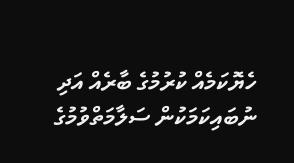ހެޔޮކަމެއް ކުރުމުގެ ބާރެއް އަދި ނުބައިކަމަކުން ސަލާމަތްވުމުގެ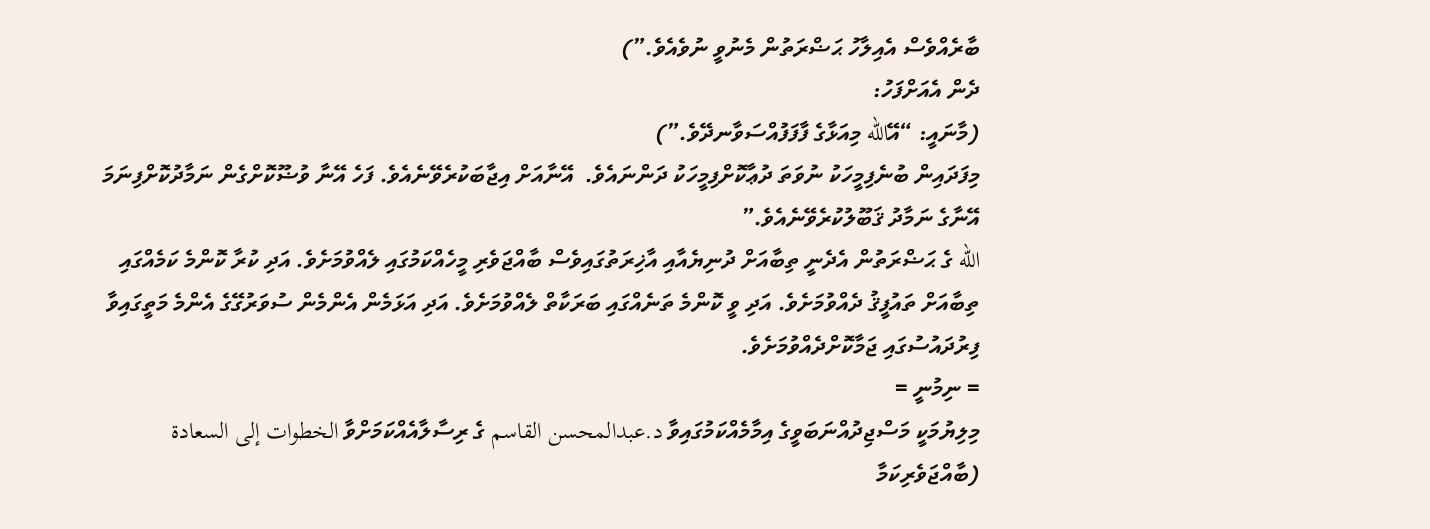ބާރެއްވެސް އެއިލާހު ޙަޟްރަތުން މެނުވީ ނުވެއެވެ.”)
ދެން އެއަށްފަހު:
(މާނައީ: “އޭالله މިއަޅާގެ ފާފަފުއްސަވާނދޭވެ.”)
މިފަދައިން ބުނެފިމީހަކު ނުވަތަ ދުޢާކޮށްފިމީހަކު ދަންނައެވެ.  އޭނާއަށް އިޖާބަކުރެވޭނެއެވެ. ފަހެ އޭނާ ވުޟޫކޮށްގެން ނަމާދުކޮށްފިނަމަ އޭނާގެ ނަމާދު ޤަބޫލުކުރެވޭނެއެވެ.”
الله ގެ ޙަޟްރަތުން އެދެނީ ތިބާއަށް ދުނިޔެއާއި އާޚިރަތުގައިވެސް ބާއްޖަވެރި މީހެއްކަމުގައި ލެއްވުމަށެވެ. އަދި ކުރާ ކޮންމެ ކަމެއްގައި ތިބާއަށް ތައުފީޤު ދެއްވުމަށެވެ. އަދި ވީ ކޮންމެ ތަނެއްގައި ބަރަކާތް ލެއްވުމަށެވެ. އަދި އަޅަމެން އެންމެން ސުވަރުގޭގެ އެންމެ މަތީގައިވާ ފިރުދައުސުގައި ޖަމާކޮށްދެއްވުމަށެވެ.
= ނިމުނީ =
މިލިޔުމަކީ މަސްޖިދުއްނަބަވީގެ އިމާމެއްކަމުގައިވާ د.عبدالمحسن القاسم ގެ ރިސާލާއެއްކަމަށްވާ الخطوات إلى السعادة (ބާއްޖަވެރިކަމާ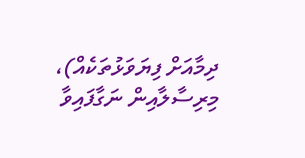ދިމާއަށް ފިޔަވަޅުތަކެއް)، މިރިސާލާއިން ނަގާފައިވާ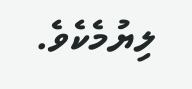ލިޔުމެކެވެ.